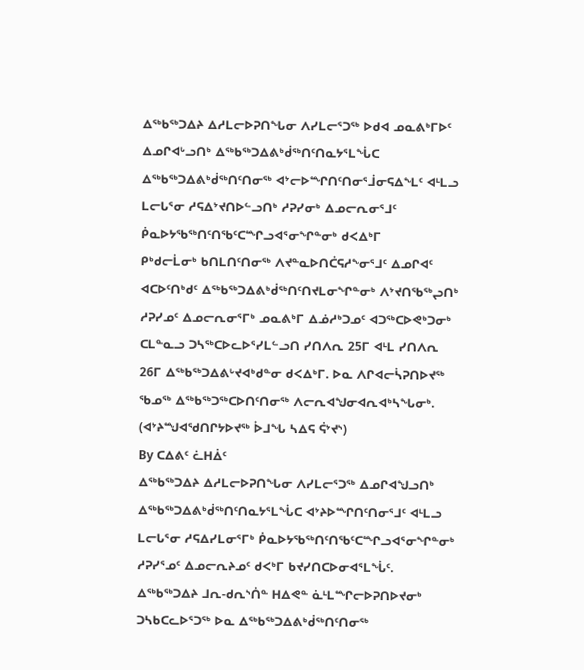ᐃᖅᑲᖅᑐᐃᔨ ᐃᓱᒪᓕᐅᕈᑎᖓᓂ ᐱᓯᒪᓕᕐᑐᖅ ᐅᑯᐊ ᓄᓇᕕᒃᒥᐅᑦ ᐃᓄᒋᐊᒡᓗᑎᒃ ᐃᖅᑲᖅᑐᐃᕕᒃᑰᖅᑎᑦᑎᓇᔭᕐᒪᖔᑕ
ᐃᖅᑲᖅᑐᐃᕕᒃᑰᖅᑎᑦᑎᓂᖅ ᐊᔾᓕᐅᙱᑎᑦᑎᓂᕐᒨᓂᕋᐃᖕᒪᑦ ᐊᒻᒪᓗ ᒪᓕᒐᕐᓂ ᓱᕋᐃᔾᔪᑎᐅᓪᓗᑎᒃ ᓱᕈᓯᓂᒃ ᐃᓄᓕᕆᓂᕐᒧᑦ ᑮᓇᐅᔭᖃᖅᑎᑦᑎᖃᑦᑕᙱᓗᐊᕐᓂᖏᓐᓂᒃ ᑯᐸᐃᒃᒥ
ᑭᒃᑯᓕᒫᓂᒃ ᑲᑎᒪᑎᑦᑎᓂᖅ ᐱᔪᓐᓇᐅᑎᑖᕋᓱᖕᓂᕐᒧᑦ ᐃᓄᒋᐊᑦ ᐊᑕᐅᑦᑎᒃᑯᑦ ᐃᖅᑲᖅᑐᐃᕕᒃᑰᖅᑎᑦᑎᔪᒪᓂᖏᓐᓂᒃ ᐱᔾᔪᑎᖃᖅᖢᑎᒃ ᓱᕈᓯᓄᑦ ᐃᓄᓕᕆᓂᕐᒥᒃ ᓄᓇᕕᒃᒥ ᐃᓅᓱᒃᑐᓄᑦ ᐊᑐᖅᑕᐅᕙᒃᑐᓂᒃ ᑕᒪᓐᓇᓗ ᑐᓴᖅᑕᐅᓚᐅᕐᓯᒪᓪᓗᑎ ᓯᑎᐱᕆ 25ᒥ ᐊᒻᒪ ᓯᑎᐱᕆ 26ᒥ ᐃᖅᑲᖅᑐᐃᕕᒡᔪᐊᒃᑯᓐᓂ ᑯᐸᐃᒃᒥ. ᐅᓇ ᐱᒋᐊᓕᓵᕈᑎᐅᔪᖅ ᖃᓄᖅ ᐃᖅᑲᖅᑐᖅᑕᐅᑎᑦᑎᓂᖅ ᐱᓕᕆᐊᖑᓂᐊᕆᐊᒃᓴᖓᓂᒃ. (ᐊᔾᔨᙳᐊᖁᑎᒋᔭᐅᔪᖅ ᐆᒧᖓ ᓴᐃᕋ ᕌᔾᔪᔅ)
By ᑕᐃᕕᑦ ᓛᕼᐄᑦ
ᐃᖅᑲᖅᑐᐃᔨ ᐃᓱᒪᓕᐅᕈᑎᖓᓂ ᐱᓯᒪᓕᕐᑐᖅ ᐃᓄᒋᐊᖑᓗᑎᒃ ᐃᖅᑲᖅᑐᐃᕕᒃᑰᖅᑎᑦᑎᓇᔭᕐᒪᖔᑕ ᐊᔾᔨᐅᙱᑎᑦᑎᓂᕐᒧᑦ ᐊᒻᒪᓗ ᒪᓕᒐᕐᓂ ᓱᕋᐃᓯᒪᓂᕐᒥᒃ ᑮᓇᐅᔭᖃᖅᑎᑦᑎᖃᑦᑕᙱᓗᐊᕐᓂᖏᓐᓂᒃ ᓱᕈᓯᕐᓄᑦ ᐃᓄᓕᕆᔨᓄᑦ ᑯᐸᒃᒥ ᑲᔪᓯᑎᑕᐅᓂᐊᕐᒪᖔᑦ.
ᐃᖅᑲᖅᑐᐃᔨ ᒧᕆ-ᑯᕆᔅᑏᓐ ᕼᐃᕙᓐ ᓈᒻᒪᙱᓕᐅᕈᑎᐅᔪᓂᒃ ᑐᓴᑲᑕᓚᐅᕐᑐᖅ ᐅᓇ ᐃᖅᑲᖅᑐᐃᕕᒃᑰᖅᑎᑦᑎᓂᖅ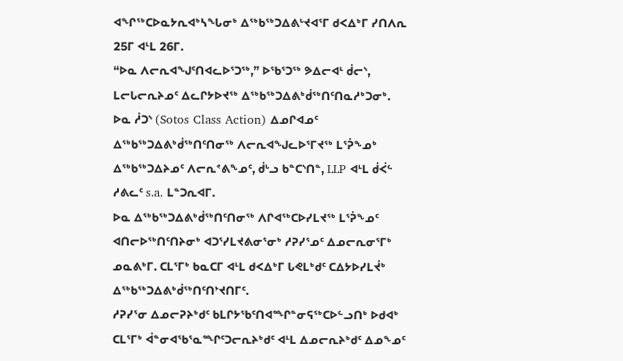ᐊᖏᖅᑕᐅᓇᔭᕆᐊᒃᓴᖓᓂᒃ ᐃᖅᑲᖅᑐᐃᕕᒡᔪᐊᕐᒥ ᑯᐸᐃᒃᒥ ᓯᑎᐱᕆ 25ᒥ ᐊᒻᒪ 26ᒥ.
“ᐅᓇ ᐱᓕᕆᐊᖑᑦᑎᐊᓚᐅᕐᑐᖅ,” ᐅᖃᕐᑐᖅ ᕗᐃᓕᐊᒻ ᑰᓕᔅ, ᒪᓕᒐᓕᕆᔨᓄᑦ ᐃᓚᒋᔭᐅᔪᖅ ᐃᖅᑲᖅᑐᐃᕕᒃᑰᖅᑎᑦᑎᓇᓱᒃᑐᓂᒃ.
ᐅᓇ ᓲᑐᔅ (Sotos Class Action) ᐃᓄᒋᐊᓄᑦ ᐃᖅᑲᖅᑐᐃᕕᒃᑰᖅᑎᑦᑎᓂᖅ ᐱᓕᕆᐊᖑᓚᐅᕐᒥᔪᖅ ᒪᕐᕉᖕᓄᒃ ᐃᖅᑲᖅᑐᐃᔨᓄᑦ ᐱᓕᕆᕝᕕᖕᓄᑦ, ᑰᒡᓗ ᑲᓐᑕᔅᑎᓐ, LLP ᐊᒻᒪ ᑰᐹᓪ ᓱᕕᓚᑦ s.a. ᒪᓐᑐᕆᐊᒥ.
ᐅᓇ ᐃᖅᑲᖅᑐᐃᕕᒃᑰᖅᑎᑦᑎᓂᖅ ᐱᒋᐊᖅᑕᐅᓯᒪᔪᖅ ᒪᕐᕉᖕᓄᑦ ᐊᑎᓕᐅᖅᑎᑦᑎᔨᓂᒃ ᐊᑐᕐᓯᒪᔪᕕᓂᕐᓂᒃ ᓱᕈᓯᕐᓄᑦ ᐃᓄᓕᕆᓂᕐᒥᒃ ᓄᓇᕕᒃᒥ. ᑕᒪᕐᒥᒃ ᑲᓇᑕᒥ ᐊᒻᒪ ᑯᐸᐃᒃᒥ ᒐᕙᒪᒃᑯᑦ ᑕᐃᔭᐅᓯᒪᔫᒃ ᐃᖅᑲᖅᑐᐃᕕᒃᑰᖅᑎᑦᑎᔾᔪᑎᒥᑦ.
ᓱᕈᓯᕐᓂ ᐃᓄᓕᕈᔨᒃᑯᑦ ᑲᒪᒋᔭᖃᑦᑎᐊᙱᓐᓂᕋᖅᑕᐅᓪᓗᑎᒃ ᐅᑯᐊᒃ ᑕᒪᕐᒥᒃ ᐋᓐᓂᐊᖃᕐᓇᙱᑦᑐᓕᕆᔨᒃᑯᑦ ᐊᒻᒪ ᐃᓄᓕᕆᔨᒃᑯᑦ ᐃᓄᖕᓄᑦ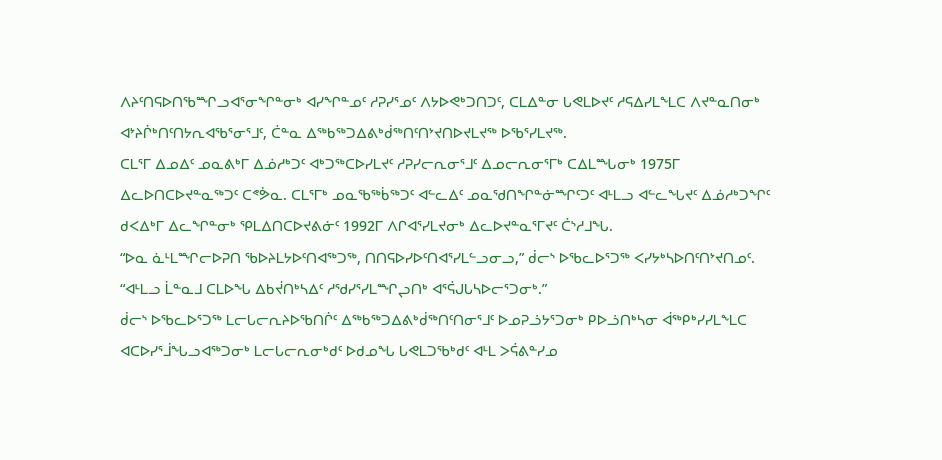ᐱᔨᑦᑎᕋᐅᑎᖃᙱᓗᐊᕐᓂᖏᓐᓂᒃ ᐊᓯᖏᓐᓄᑦ ᓱᕈᓯᕐᓄᑦ ᐱᔭᐅᕙᒃᑐᑎᑐᑦ, ᑕᒪᐃᓐᓂ ᒐᕙᒪᐅᔪᑦ ᓱᕋᐃᓯᒪᖕᒪᑕ ᐱᔪᓐᓇᑎᓂᒃ ᐊᔾᔨᒌᒃᑎᑦᑎᔭᕆᐊᖃᕐᓂᕐᒧᑦ, ᑖᓐᓇ ᐃᖅᑲᖅᑐᐃᕕᒃᑰᖅᑎᑦᑎᔾᔪᑎᐅᔪᒪᔪᖅ ᐅᖃᕐᓯᒪᔪᖅ.
ᑕᒪᕐᒥ ᐃᓄᐃᑦ ᓄᓇᕕᒃᒥ ᐃᓅᓱᒃᑐᑦ ᐊᒃᑐᖅᑕᐅᓯᒪᔪᑦ ᓱᕈᓯᓕᕆᓂᕐᒧᑦ ᐃᓄᓕᕆᓂᕐᒥᒃ ᑕᐃᒪᙵᓂᒃ 1975ᒥ ᐃᓚᐅᑎᑕᐅᔪᓐᓇᖅᑐᑦ ᑕᕝᕘᓇ. ᑕᒪᕐᒥᒃ ᓄᓇᖃᖅᑳᖅᑐᑦ ᐊᓪᓚᐃᑦ ᓄᓇᖁᑎᖏᓐᓃᙱᑦᑐᑦ ᐊᒻᒪᓗ ᐊᓪᓚᖓᔪᑦ ᐃᓅᓱᒃᑐᖏᑦ ᑯᐸᐃᒃᒥ ᐃᓚᖏᓐᓂᒃ ᕿᒪᐃᑎᑕᐅᔪᕕᓃᑦ 1992ᒥ ᐱᒋᐊᕐᓯᒪᔪᓂᒃ ᐃᓚᐅᔪᓐᓇᕐᒥᔪᑦ ᑖᔅᓱᒧᖓ.
“ᐅᓇ ᓈᒻᒪᙱᓕᐅᕈᑎ ᖃᐅᔨᒪᔭᐅᑦᑎᐊᖅᑐᖅ, ᑎᑎᕋᐅᓯᐅᑦᑎᐊᕐᓯᒪᓪᓗᓂᓗ,” ᑰᓕᔅ ᐅᖃᓚᐅᕐᑐᖅ ᐸᓯᔭᒃᓴᐅᑎᑦᑎᔾᔪᑎᓄᑦ.
“ᐊᒻᒪᓗ ᒫᓐᓇᒧ ᑕᒪᐅᖓ ᐃᑲᔫᑎᒃᓴᐃᑦ ᓱᖁᓯᕐᓯᒪᙱᖢᑎᒃ ᐊᕐᕌᒍᒐᓴᐅᓕᕐᑐᓂᒃ.”
ᑰᓕᔅ ᐅᖃᓚᐅᕐᑐᖅ ᒪᓕᒐᓕᕆᔨᐅᖃᑎᒌᑦ ᐃᖅᑲᖅᑐᐃᕕᒃᑰᖅᑎᑦᑎᓂᕐᒧᑦ ᐅᓄᕈᓘᔭᕐᑐᓂᒃ ᑭᐅᓘᑎᒃᓴᓂ ᐋᖅᑭᒃᓯᓯᒪᖕᒪᑕ ᐊᑕᐅᓯᕐᒨᖓᓗᐊᖅᑐᓂᒃ ᒪᓕᒐᓕᕆᓂᒃᑯᑦ ᐅᑯᓄᖓ ᒐᕙᒪᑐᖃᒃᑯᑦ ᐊᒻᒪ ᐳᕌᕕᓐᓯᓄ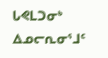ᒐᕙᒪᑐᓂᒃ ᐃᓄᓕᕆᓂᕐᒧᑦ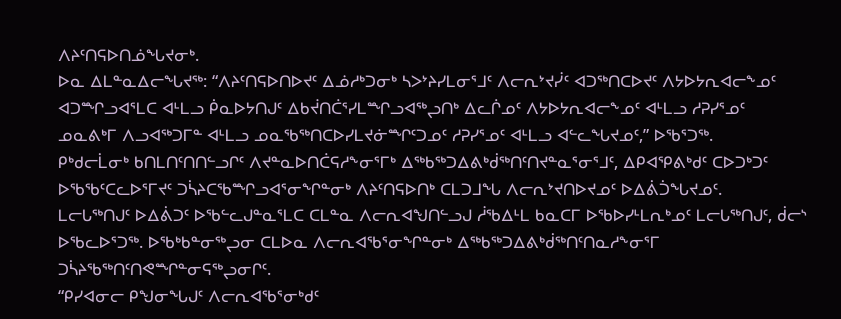ᐱᔨᑦᑎᕋᐅᑎᓅᖓᔪᓂᒃ.
ᐅᓇ ᐃᒪᓐᓇᐃᓕᖓᔪᖅ: “ᐱᔨᑦᑎᕋᐅᑎᐅᔪᑦ ᐃᓅᓱᒃᑐᓂᒃ ᓴᐳᔾᔨᓯᒪᓂᕐᒧᑦ ᐱᓕᕆᔾᔪᓰᑦ ᐊᑐᖅᑎᑕᐅᔪᑦ ᐱᔭᐅᔭᕆᐊᓕᖕᓄᑦ ᐊᑐᙱᓗᐊᕐᒪᑕ ᐊᒻᒪᓗ ᑮᓇᐅᔭᑎᒍᑦ ᐃᑲᔫᑎᑖᕐᓯᒪᙱᓗᐊᖅᖢᑎᒃ ᐃᓚᒌᓄᑦ ᐱᔭᐅᔭᕆᐊᓕᖕᓄᑦ ᐊᒻᒪᓗ ᓱᕈᓯᕐᓄᑦ ᓄᓇᕕᒃᒥ ᐱᓗᐊᖅᑐᒥᓐ ᐊᒻᒪᓗ ᓄᓇᖃᖅᑎᑕᐅᓯᒪᔪᓃᙱᑦᑐᓄᑦ ᓱᕈᓯᕐᓄᑦ ᐊᒻᒪᓗ ᐊᓪᓚᖓᔪᓄᑦ,” ᐅᖃᕐᑐᖅ.
ᑭᒃᑯᓕᒫᓂᒃ ᑲᑎᒪᑎᑦᑎᑎᓪᓗᒋᑦ ᐱᔪᓐᓇᐅᑎᑖᕋᓱᖕᓂᕐᒥᒃ ᐃᖅᑲᖅᑐᐃᕕᒃᑰᖅᑎᑦᑎᔪᓐᓇᕐᓂᕐᒧᑦ, ᐃᑭᐊᕿᕕᒃᑯᑦ ᑕᐅᑐᒃᑐᑦ ᐅᖃᖃᑦᑕᓚᐅᕐᒥᔪᑦ ᑐᓵᔨᑕᖃᙱᓗᐊᕐᓂᖏᓐᓂᒃ ᐱᔨᑦᑎᕋᐅᑎᒃ ᑕᒪᑐᒧᖓ ᐱᓕᕆᔾᔪᑎᐅᔪᓄᑦ ᐅᐃᕖᑑᖓᔪᓄᑦ.
ᒪᓕᒐᖅᑎᒍᑦ ᐅᐃᕖᑐᑦ ᐅᖃᓪᓚᒍᓐᓇᕐᒪᑕ ᑕᒪᓐᓇ ᐱᓕᕆᐊᖑᑎᓪᓗᒍ ᓲᖃᐃᒻᒪ ᑲᓇᑕᒥ ᐅᖃᐅᓯᒻᒪᕆᒃᓄᑦ ᒪᓕᒐᖅᑎᒍᑦ, ᑰᓕᔅ ᐅᖃᓚᐅᕐᑐᖅ. ᐅᖃᒃᑲᓐᓂᖅᖢᓂ ᑕᒪᐅᓇ ᐱᓕᕆᐊᖃᕐᓂᖏᓐᓂᒃ ᐃᖅᑲᖅᑐᐃᕕᒃᑰᖅᑎᑦᑎᓇᓱᖕᓂᕐᒥ ᑐᓵᔨᖃᖅᑎᑦᑎᕙᙱᓐᓂᕋᖅᖢᓂᒋᑦ.
“ᑭᓯᐊᓂᓕ ᑭᖑᓂᖓᒍᑦ ᐱᓕᕆᐊᖃᕐᓂᒃᑯᑦ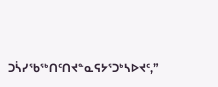ᑐᓵᓯᖃᖅᑎᑦᑎᔪᓐᓇᕋᔭᕐᑐᒃᓴᐅᔪᑦ,”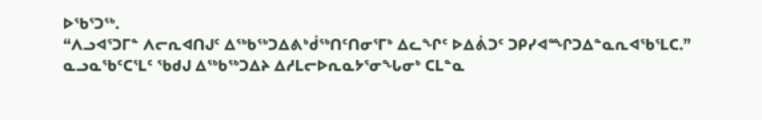ᐅᖃᕐᑐᖅ.
“ᐱᓗᐊᕐᑐᒥᓐ ᐱᓕᕆᐊᑎᒍᑦ ᐃᖅᑲᖅᑐᐃᕕᒃᑰᖅᑎᑦᑎᓂᕐᒥᒃ ᐃᓚᖏᑦ ᐅᐃᕖᑐᑦ ᑐᑭᓯᐊᙱᑐᐃᓐᓇᕆᐊᖃᕐᒪᑕ.”
ᓇᓗᓇᖃᑦᑕᕐᒪᑦ ᖃᑯᒍ ᐃᖅᑲᖅᑐᐃᔨ ᐃᓱᒪᓕᐅᕆᓇᔭᕐᓂᖓᓂᒃ ᑕᒪᓐᓇ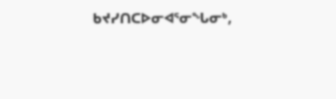ᑲᔪᓯᑎᑕᐅᓂᐊᕐᓂᖓᓂᒃ,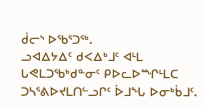ᑰᓕᔅ ᐅᖃᕐᑐᖅ.
ᓗᐊᐃᔭᐃᑦ ᑯᐸᐃᒃᒧᑦ ᐊᒻᒪ ᒐᕙᒪᑐᖃᒃᑯᓐᓂᑦ ᑭᐅᓚᐅᙱᒻᒪᑕ ᑐᓴᕐᕕᐅᔪᒪᑎᓪᓗᒋᑦ ᐆᒧᖓ ᐅᓂᒃᑳᒧᑦ.